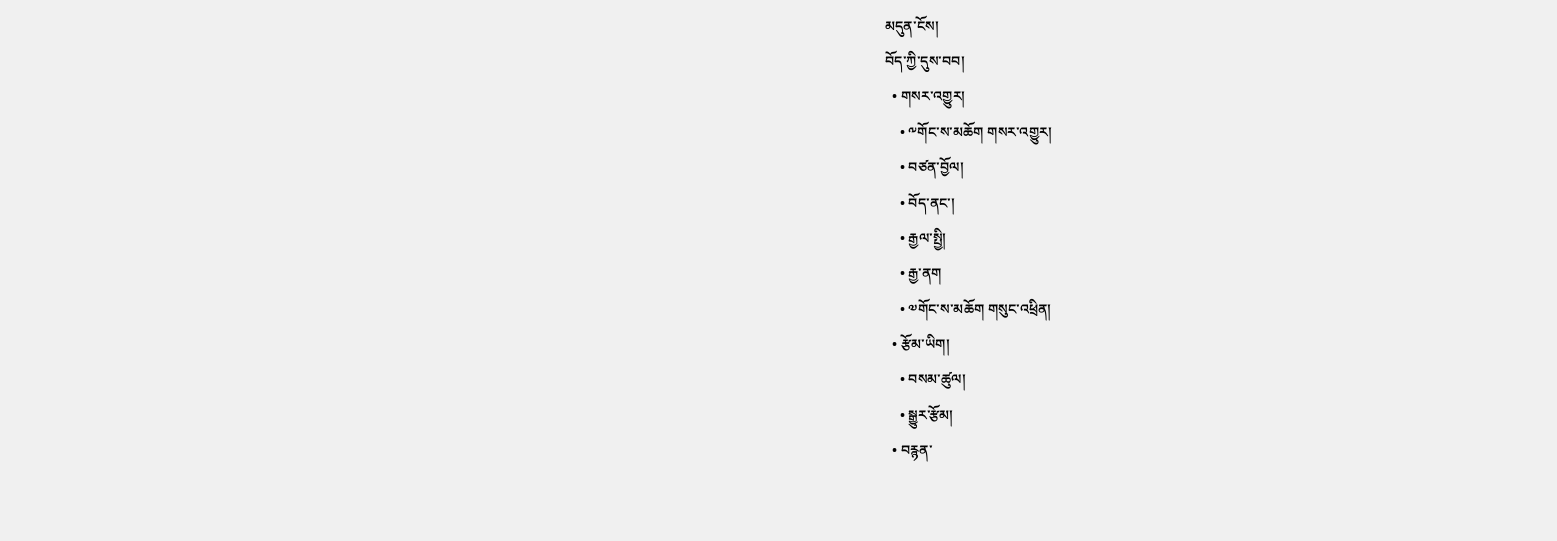མདུན་ངོས།
བོད་ཀྱི་དུས་བབ།
  • གསར་འགྱུར།
    • ༸གོང་ས་མཆོག གསར་འགྱུར།
    • བཙན་བྱོལ།
    • བོད་ནང་།
    • རྒྱལ་སྤྱི།
    • རྒྱ་ནག
    • ༧གོང་ས་མཆོག གསུང་འཕྲིན།
  • རྩོམ་ཡིག།
    • བསམ་ཚུལ།
    • སྒྱུར་རྩོམ།
  • བརྙན་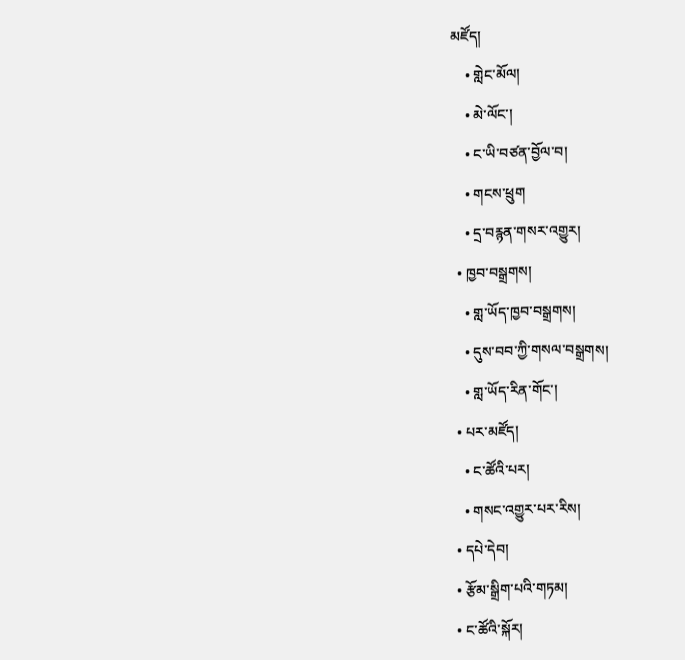མཛོད།
    • གླེང་མོལ།
    • མེ་ལོང་།
    • ང་ཡི་བཙན་བྱོལ་བ།
    • གངས་ཕྲུག
    • དྲ་བརྙན་གསར་འགྱུར།
  • ཁྱབ་བསྒྲགས།
    • གླ་ཡོད་ཁྱབ་བསྒྲགས།
    • དུས་བབ་ཀྱི་གསལ་བསྒྲགས།
    • གླ་ཡོད་རིན་གོང་།
  • པར་མཛོད།
    • ང་ཚོའི་པར།
    • གསང་འགྱུར་པར་རིས།
  • དཔེ་དེབ།
  • རྩོམ་སྒྲིག་པའི་གཏམ།
  • ང་ཚོའི་སྐོར།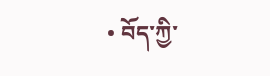• བོད་ཀྱི་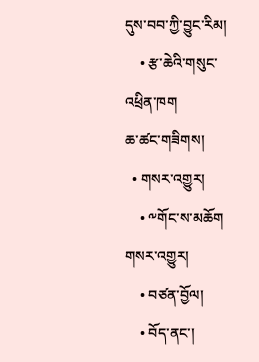དུས་བབ་ཀྱི་བྱུང་རིམ།
    • རྩ་ཆེའི་གསུང་འཕྲིན་ཁག
ཆ་ཚང་གཟིགས།
  • གསར་འགྱུར།
    • ༸གོང་ས་མཆོག གསར་འགྱུར།
    • བཙན་བྱོལ།
    • བོད་ནང་།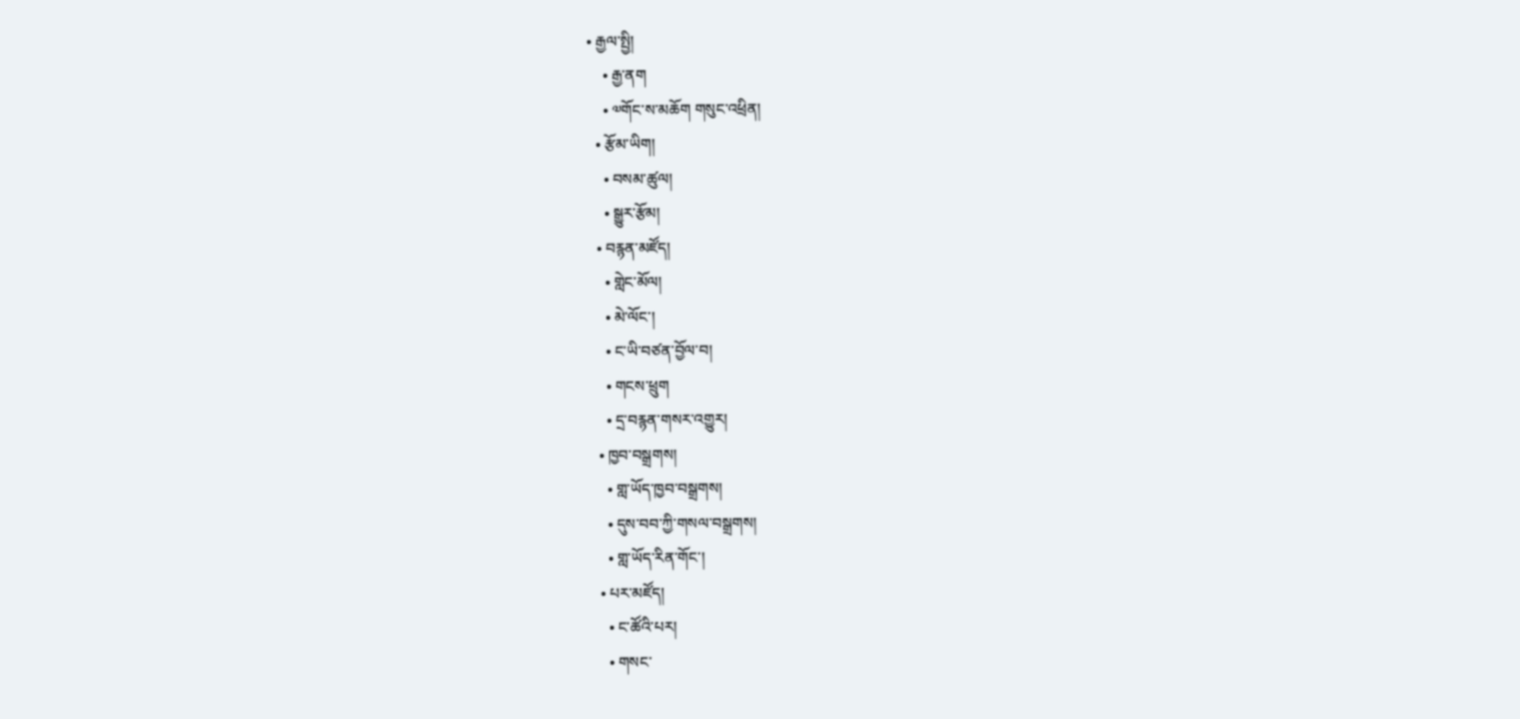• རྒྱལ་སྤྱི།
    • རྒྱ་ནག
    • ༧གོང་ས་མཆོག གསུང་འཕྲིན།
  • རྩོམ་ཡིག།
    • བསམ་ཚུལ།
    • སྒྱུར་རྩོམ།
  • བརྙན་མཛོད།
    • གླེང་མོལ།
    • མེ་ལོང་།
    • ང་ཡི་བཙན་བྱོལ་བ།
    • གངས་ཕྲུག
    • དྲ་བརྙན་གསར་འགྱུར།
  • ཁྱབ་བསྒྲགས།
    • གླ་ཡོད་ཁྱབ་བསྒྲགས།
    • དུས་བབ་ཀྱི་གསལ་བསྒྲགས།
    • གླ་ཡོད་རིན་གོང་།
  • པར་མཛོད།
    • ང་ཚོའི་པར།
    • གསང་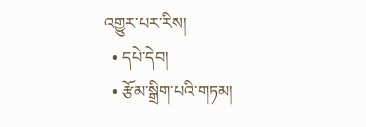འགྱུར་པར་རིས།
  • དཔེ་དེབ།
  • རྩོམ་སྒྲིག་པའི་གཏམ།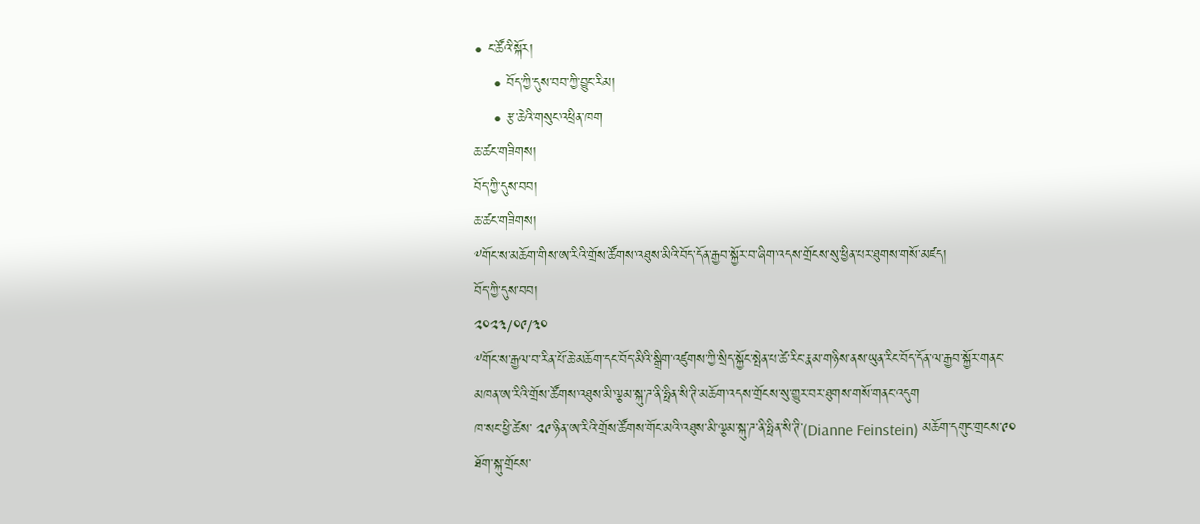• ང་ཚོའི་སྐོར།
    • བོད་ཀྱི་དུས་བབ་ཀྱི་བྱུང་རིམ།
    • རྩ་ཆེའི་གསུང་འཕྲིན་ཁག
ཆ་ཚང་གཟིགས།
བོད་ཀྱི་དུས་བབ།
ཆ་ཚང་གཟིགས།
༸གོང་ས་མཆོག་གིས་ཨ་རིའི་གྲོས་ཚོགས་འཐུས་མིའི་བོད་དོན་རྒྱབ་སྐྱོར་བ་ཞིག་འདས་གྲོངས་སུ་ཕྱིན་པར་ཐུགས་གསོ་མཛད།
བོད་ཀྱི་དུས་བབ།
༢༠༢༣/༠༩/༣༠
༸གོང་ས་རྒྱལ་བ་རིན་པོ་ཆེ་མཆོག་དང་བོད་མིའི་སྒྲིག་འཛུགས་ཀྱི་སྲིད་སྐྱོང་སྤེན་པ་ཚེ་རིང་རྣམ་གཉིས་ནས་ཡུན་རིང་བོད་དོན་ལ་རྒྱབ་སྐྱོར་གནང་མཁན་ཨ་རིའི་གྲོས་ཚོགས་འཐུས་མི་ལྕམ་སྐུ་ཌ་ནི་ཧྥིན་སི་ཊི་མཆོག་འདས་གྲོངས་སུ་གྱུར་བར་ཐུགས་གསོ་གནང་འདུག
ཁ་སང་ཕྱི་ཚེས་ ༢༩་ཉིན་ཨ་རིའི་གྲོས་ཚོགས་གོང་མའི་འཐུས་མི་ལྕམ་སྐུ་ཌ་ནི་ཧྥིན་སི་ཊི་(Dianne Feinstein) མཆོག་དགུང་གྲངས་༩༠ ཐོག་སྐུ་གྲོངས་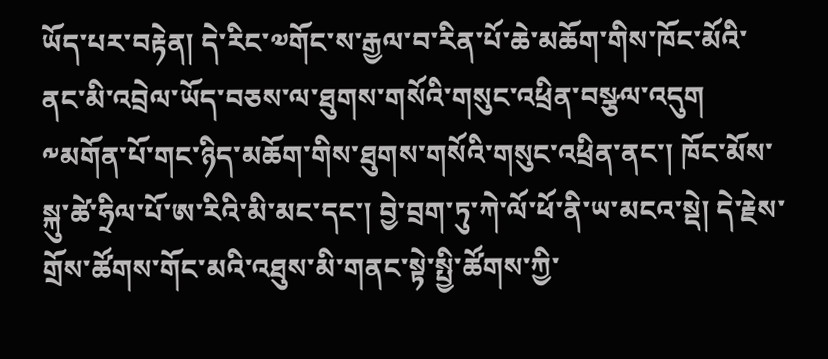ཡོད་པར་བརྟེན། དེ་རིང་༧གོང་ས་རྒྱལ་བ་རིན་པོ་ཆེ་མཆོག་གིས་ཁོང་མོའི་ནང་མི་འབྲེལ་ཡོད་བཅས་ལ་ཐུགས་གསོའི་གསུང་འཕྲིན་བསྩལ་འདུག
༸མགོན་པོ་གང་ཉིད་མཆོག་གིས་ཐུགས་གསོའི་གསུང་འཕྲིན་ནང་། ཁོང་མོས་སྐུ་ཚེ་ཧྲིལ་པོ་ཨ་རིའི་མི་མང་དང་། བྱེ་བྲག་ཏུ་ཀེ་ལོ་ཕོ་ནི་ཡ་མངའ་སྡེ། དེ་རྗེས་གྲོས་ཚོགས་གོང་མའི་འཐུས་མི་གནང་སྟེ་སྤྱི་ཚོགས་ཀྱི་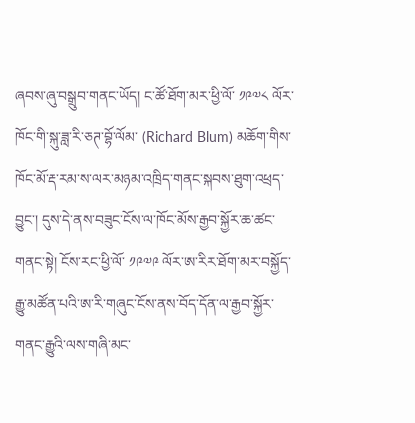ཞབས་ཞུ་བསྒྲུབ་གནང་ཡོད། ང་ཚོ་ཐོག་མར་ཕྱི་ལོ་ ༡༩༧༨ ལོར་ཁོང་གི་སྐུ་ཟླ་རི་ཅཊ་བྷོ་ལོམ་ (Richard Blum) མཆོག་གིས་ཁོང་མོ་རྡ་རམ་ས་ལར་མཉམ་འཁྲིད་གནང་སྐབས་ཐུག་འཕྲད་བྱུང་། དུས་དེ་ནས་བཟུང་ངོས་ལ་ཁོང་མོས་རྒྱབ་སྐྱོར་ཆ་ཚང་གནང་སྟེ། ངོས་རང་ཕྱི་ལོ་ ༡༩༧༩ ལོར་ཨ་རིར་ཐོག་མར་བསྐྱོད་རྒྱུ་མཚོན་པའི་ཨ་རི་གཞུང་ངོས་ནས་བོད་དོན་ལ་རྒྱབ་སྐྱོར་གནང་རྒྱུའི་ལས་གཞི་མང་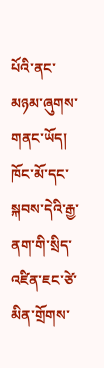པོའི་ནང་མཉམ་ཞུགས་གནང་ཡོད། ཁོང་མོ་དང་སྐབས་དེའི་རྒྱ་ནག་གི་སྲིད་འཛིན་ཇང་ཙེ་མིན་གྲོགས་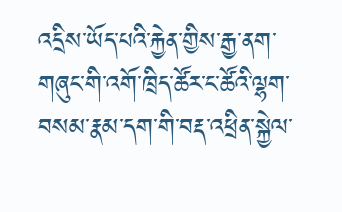འདྲིས་ཡོད་པའི་རྐྱེན་གྱིས་རྒྱ་ནག་གཞུང་གི་འགོ་ཁྲིད་ཚོར་ང་ཚོའི་ལྷག་བསམ་རྣམ་དག་གི་བརྡ་འཕྲིན་སྐྱེལ་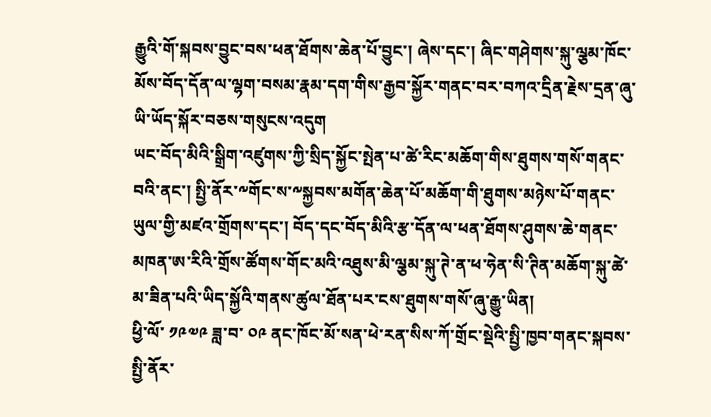རྒྱུའི་གོ་སྐབས་བྱུང་བས་ཕན་ཐོགས་ཆེན་པོ་བྱུང་། ཞེས་དང་། ཞིང་གཤེགས་སྐུ་ལྕམ་ཁོང་མོས་བོད་དོན་ལ་ལྷག་བསམ་རྣམ་དག་གིས་རྒྱབ་སྐྱོར་གནང་བར་བཀའ་དྲིན་རྗེས་དྲན་ཞུ་ཡི་ཡོད་སྐོར་བཅས་གསུངས་འདུག
ཡང་བོད་མིའི་སྒྲིག་འཛུགས་ཀྱི་སྲིད་སྐྱོང་སྤེན་པ་ཚེ་རིང་མཆོག་གིས་ཐུགས་གསོ་གནང་བའི་ནང་། སྤྱི་ནོར་༸གོང་ས་༸སྐྱབས་མགོན་ཆེན་པོ་མཆོག་གི་ཐུགས་མཉེས་པོ་གནང་ཡུལ་གྱི་མཛའ་གྲོགས་དང་། བོད་དང་བོད་མིའི་རྩ་དོན་ལ་ཕན་ཐོགས་ཤུགས་ཆེ་གནང་མཁན་ཨ་རིའི་གྲོས་ཚོགས་གོང་མའི་འཐུས་མི་ལྕམ་སྐུ་ཊེ་ན་ཕ་ཧེན་སི་ཊིན་མཆོག་སྐུ་ཚེ་མ་ཟིན་པའི་ཡིད་སྐྱོའི་གནས་ཚུལ་ཐོན་པར་ངས་ཐུགས་གསོ་ཞུ་རྒྱུ་ཡིན།
ཕྱི་ལོ་ ༡༩༧༩ ཟླ་བ་ ༠༩ ནང་ཁོང་མོ་སན་ཕེ་རན་སིས་ཀོ་གྲོང་སྡེའི་སྤྱི་ཁྱབ་གནང་སྐབས་སྤྱི་ནོར་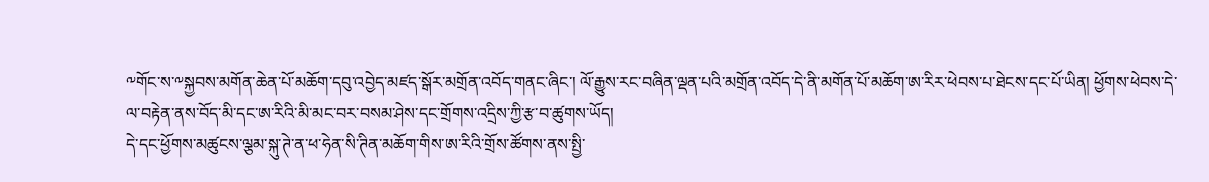༸གོང་ས་༸སྐྱབས་མགོན་ཆེན་པོ་མཆོག་དབུ་འབྱེད་མཛད་སྒོར་མགྲོན་འབོད་གནང་ཞིང་། ལོ་རྒྱུས་རང་བཞིན་ལྡན་པའི་མགྲོན་འབོད་དེ་ནི་མགོན་པོ་མཆོག་ཨ་རིར་ཕེབས་པ་ཐེངས་དང་པོ་ཡིན། ཕྱོགས་ཕེབས་དེ་ལ་བརྟེན་ནས་བོད་མི་དང་ཨ་རིའི་མི་མང་བར་བསམ་ཤེས་དང་གྲོགས་འདྲིས་ཀྱི་རྩ་བ་ཚུགས་ཡོད།
དེ་དང་ཕྱོགས་མཚུངས་ལྕམ་སྐུ་ཊེ་ན་ཕ་ཧེན་སི་ཊིན་མཆོག་གིས་ཨ་རིའི་གྲོས་ཚོགས་ནས་སྤྱི་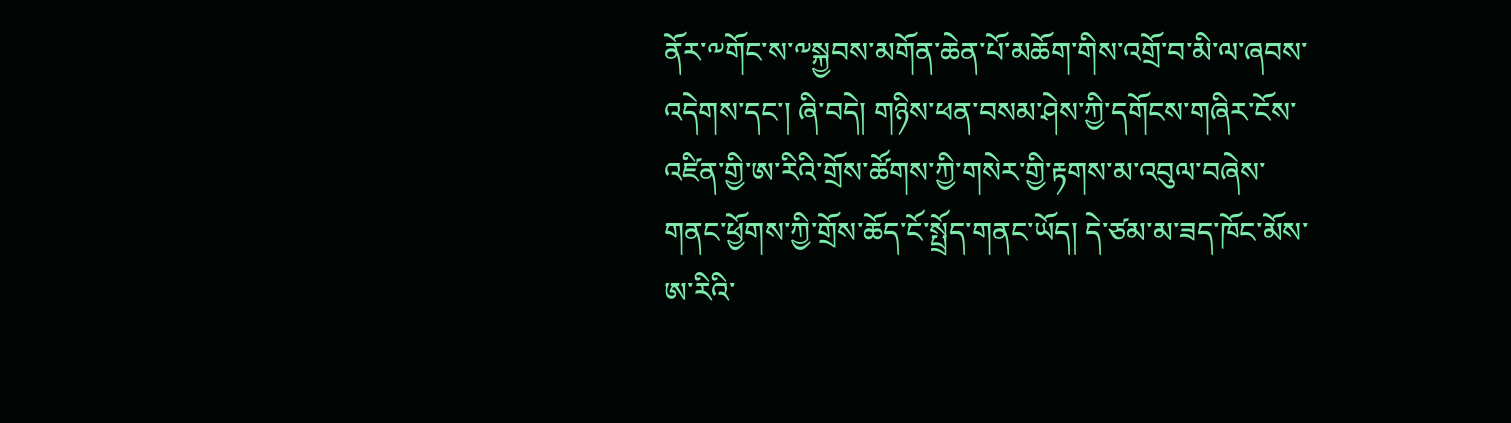ནོར་༸གོང་ས་༸སྐྱབས་མགོན་ཆེན་པོ་མཆོག་གིས་འགྲོ་བ་མི་ལ་ཞབས་འདེགས་དང་། ཞི་བདེ། གཉིས་ཕན་བསམ་ཤེས་ཀྱི་དགོངས་གཞིར་ངོས་འཛིན་གྱི་ཨ་རིའི་གྲོས་ཚོགས་ཀྱི་གསེར་གྱི་རྟགས་མ་འབུལ་བཞེས་གནང་ཕྱོགས་ཀྱི་གྲོས་ཆོད་ངོ་སྤྲོད་གནང་ཡོད། དེ་ཙམ་མ་ཟད་ཁོང་མོས་ཨ་རིའི་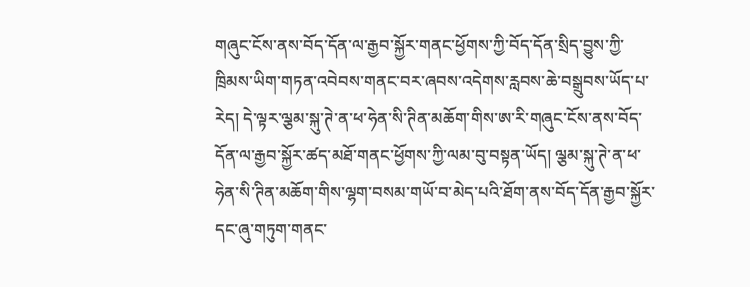གཞུང་ངོས་ནས་བོད་དོན་ལ་རྒྱབ་སྐྱོར་གནང་ཕྱོགས་ཀྱི་བོད་དོན་སྲིད་བྱུས་ཀྱི་ཁྲིམས་ཡིག་གཏན་འབེབས་གནང་བར་ཞབས་འདེགས་རླབས་ཆེ་བསྒྲུབས་ཡོད་པ་རེད། དེ་ལྟར་ལྕམ་སྐུ་ཊེ་ན་ཕ་ཧེན་སི་ཊིན་མཆོག་གིས་ཨ་རི་གཞུང་ངོས་ནས་བོད་དོན་ལ་རྒྱབ་སྐྱོར་ཚད་མཐོ་གནང་ཕྱོགས་ཀྱི་ལམ་བུ་བསྟན་ཡོད། ལྕམ་སྐུ་ཊེ་ན་ཕ་ཧེན་སི་ཊིན་མཆོག་གིས་ལྷག་བསམ་གཡོ་བ་མེད་པའི་ཐོག་ནས་བོད་དོན་རྒྱབ་སྐྱོར་དང་ཞུ་གཏུག་གནང་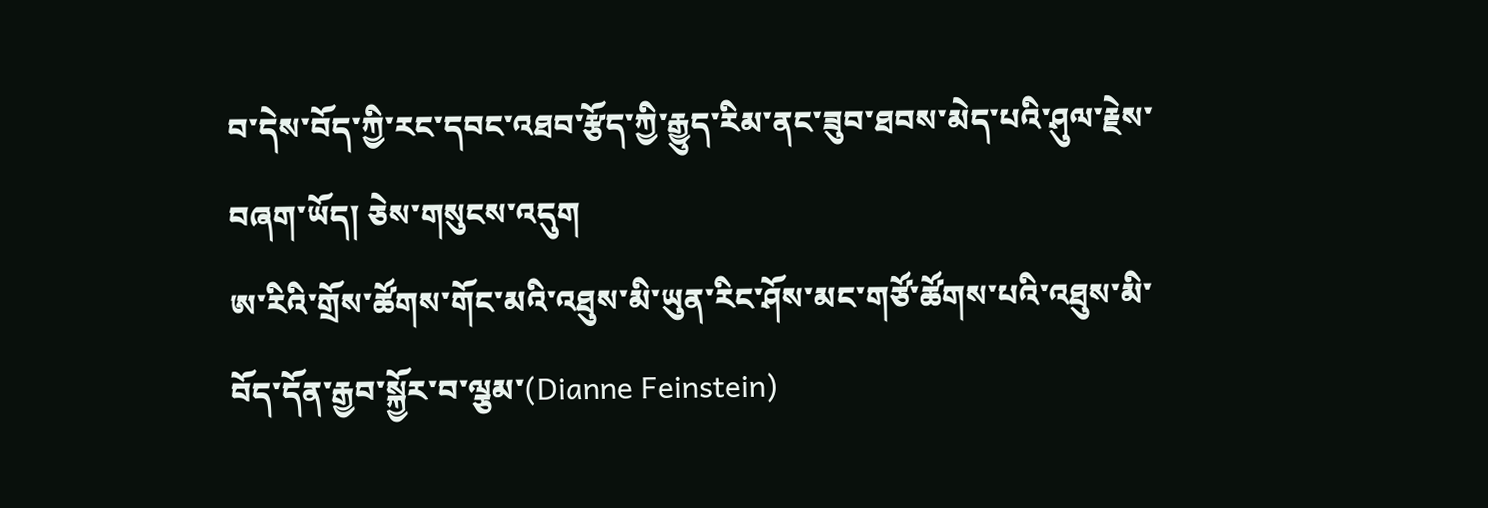བ་དེས་བོད་ཀྱི་རང་དབང་འཐབ་རྩོད་ཀྱི་རྒྱུད་རིམ་ནང་ཟུབ་ཐབས་མེད་པའི་ཤུལ་རྗེས་བཞག་ཡོད། ཅེས་གསུངས་འདུག
ཨ་རིའི་གྲོས་ཚོགས་གོང་མའི་འཐུས་མི་ཡུན་རིང་ཤོས་མང་གཙོ་ཚོགས་པའི་འཐུས་མི་བོད་དོན་རྒྱབ་སྐྱོར་བ་ལྕམ་(Dianne Feinstein)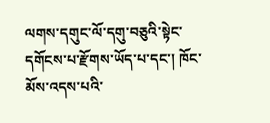ལགས་དགུང་ལོ་དགུ་བཅུའི་སྟེང་དགོངས་པ་རྫོགས་ཡོད་པ་དང་། ཁོང་མོས་འདས་པའི་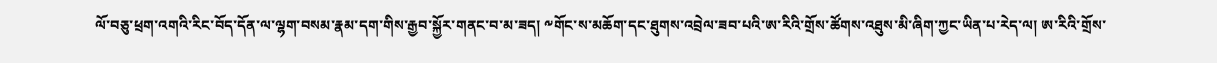ལོ་བཅུ་ཕྲག་འགའི་རིང་བོད་དོན་ལ་ལྷག་བསམ་རྣམ་དག་གིས་རྒྱབ་སྐྱོར་གནང་བ་མ་ཟད། ༸གོང་ས་མཆོག་དང་ཐུགས་འབྲེལ་ཟབ་པའི་ཨ་རིའི་གྲོས་ཚོགས་འཐུས་མི་ཞིག་ཀྱང་ཡིན་པ་རེད་ལ། ཨ་རིའི་གྲོས་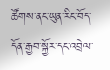ཚོགས་ནང་ཡུན་རིང་བོད་དོན་རྒྱབ་སྐྱོར་དང་འབྲེལ་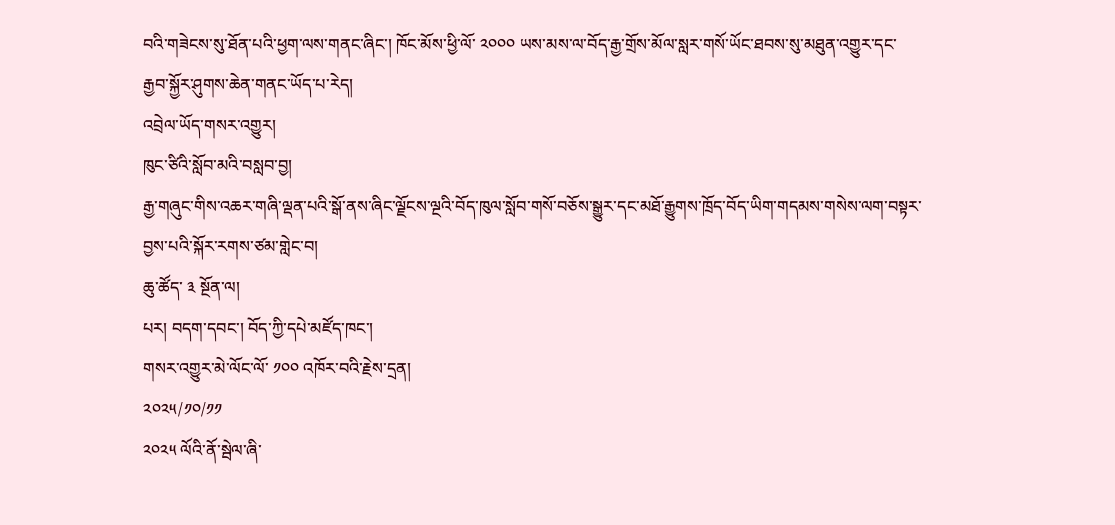བའི་གཟེངས་སུ་ཐོན་པའི་ཕྱག་ལས་གནང་ཞིང་། ཁོང་མོས་ཕྱི་ལོ་ ༢༠༠༠ ཡས་མས་ལ་བོད་རྒྱ་གྲོས་མོལ་སླར་གསོ་ཡོང་ཐབས་སུ་མཐུན་འགྱུར་དང་རྒྱབ་སྐྱོར་ཤུགས་ཆེན་གནང་ཡོད་པ་རེད།
འབྲེལ་ཡོད་གསར་འགྱུར།
ཁུང་ཙིའི་སློབ་མའི་བསླབ་བྱ།
རྒྱ་གཞུང་གིས་འཆར་གཞི་ལྡན་པའི་སྒོ་ནས་ཞིང་ལྗོངས་ལྔའི་བོད་ཁུལ་སློབ་གསོ་བཅོས་སྒྱུར་དང་མཐོ་རྒྱུགས་ཁྲོད་བོད་ཡིག་གདམས་གསེས་ལག་བསྟར་བྱས་པའི་སྐོར་རགས་ཙམ་གླེང་བ།
ཆུ་ཚོད་ ༣ སྔོན་ལ།
པར། བདག་དབང་། བོད་ཀྱི་དཔེ་མཛོད་ཁང་།
གསར་འགྱུར་མེ་ལོང་ལོ་ ༡༠༠ འཁོར་བའི་རྗེས་དྲན།
༢༠༢༥/༡༠/༡༡
༢༠༢༥ ལོའི་ནོ་སྦེལ་ཞི་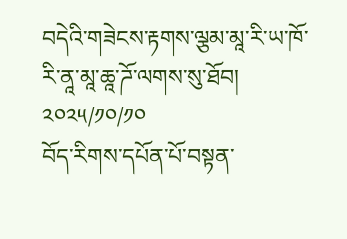བདེའི་གཟེངས་རྟགས་ལྕམ་མཱ་རི་ཡ་ཁོ་རི་ནཱ་མཱ་ཆཱ་ཌོ་ལགས་སུ་ཐོབ།
༢༠༢༥/༡༠/༡༠
བོད་རིགས་དཔོན་པོ་བསྟན་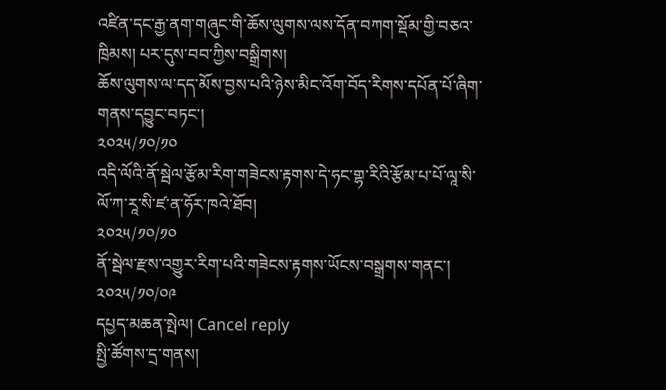འཛིན་དང་རྒྱ་ནག་གཞུང་གི་ཆོས་ལུགས་ལས་དོན་བཀག་སྡོམ་གྱི་བཅའ་ཁྲིམས། པར་དུས་བབ་ཀྱིས་བསྒྲིགས།
ཆོས་ལུགས་ལ་དད་མོས་བྱས་པའི་ཉེས་མིང་འོག་བོད་རིགས་དཔོན་པོ་ཞིག་གནས་དབྱུང་བཏང་།
༢༠༢༥/༡༠/༡༠
འདི་ལོའི་ནོ་སྦེལ་རྩོམ་རིག་གཟེངས་རྟགས་དེ་ཧང་གྷ་རིའི་རྩོམ་པ་པོ་ལཱ་སི་ལོ་ཀ་རཱ་སི་ཛ་ན་ཧོར་ཁའེ་ཐོབ།
༢༠༢༥/༡༠/༡༠
ནོ་སྦེལ་རྫས་འགྱུར་རིག་པའི་གཟེངས་རྟགས་ཡོངས་བསྒྲགས་གནང་།
༢༠༢༥/༡༠/༠༩
དཔྱད་མཆན་སྤེལ། Cancel reply
སྤྱི་ཚོགས་དྲ་གནས།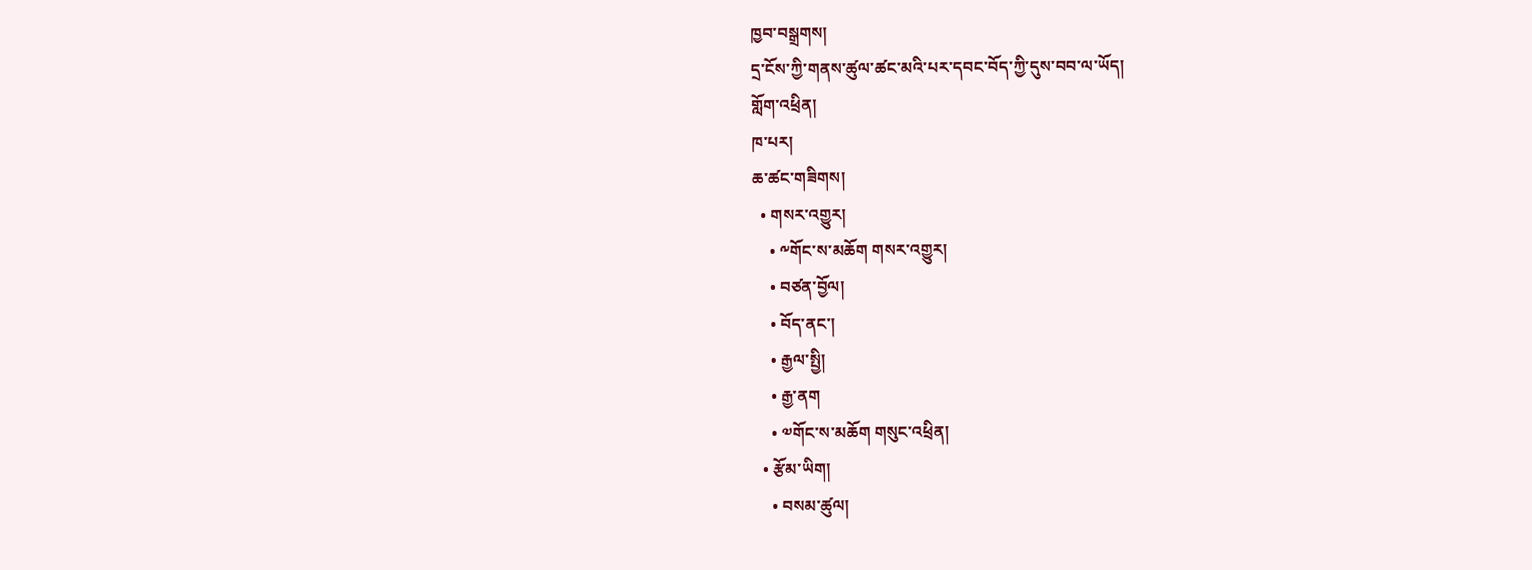ཁྱབ་བསྒྲགས།
དྲ་ངོས་ཀྱི་གནས་ཚུལ་ཚང་མའི་པར་དབང་བོད་ཀྱི་དུས་བབ་ལ་ཡོད།
གློག་འཕྲིན།
ཁ་པར།
ཆ་ཚང་གཟིགས།
  • གསར་འགྱུར།
    • ༸གོང་ས་མཆོག གསར་འགྱུར།
    • བཙན་བྱོལ།
    • བོད་ནང་།
    • རྒྱལ་སྤྱི།
    • རྒྱ་ནག
    • ༧གོང་ས་མཆོག གསུང་འཕྲིན།
  • རྩོམ་ཡིག།
    • བསམ་ཚུལ།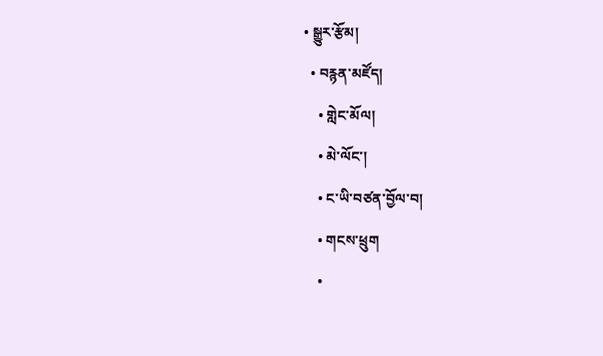• སྒྱུར་རྩོམ།
  • བརྙན་མཛོད།
    • གླེང་མོལ།
    • མེ་ལོང་།
    • ང་ཡི་བཙན་བྱོལ་བ།
    • གངས་ཕྲུག
    •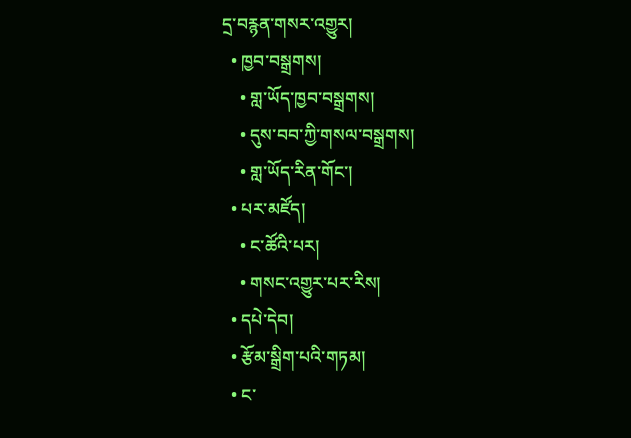དྲ་བརྙན་གསར་འགྱུར།
  • ཁྱབ་བསྒྲགས།
    • གླ་ཡོད་ཁྱབ་བསྒྲགས།
    • དུས་བབ་ཀྱི་གསལ་བསྒྲགས།
    • གླ་ཡོད་རིན་གོང་།
  • པར་མཛོད།
    • ང་ཚོའི་པར།
    • གསང་འགྱུར་པར་རིས།
  • དཔེ་དེབ།
  • རྩོམ་སྒྲིག་པའི་གཏམ།
  • ང་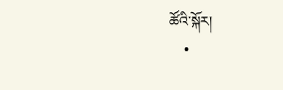ཚོའི་སྐོར།
    •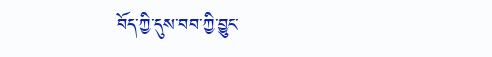བོད་ཀྱི་དུས་བབ་ཀྱི་བྱུང་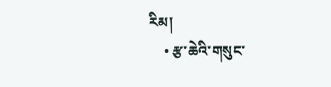རིམ།
    • རྩ་ཆེའི་གསུང་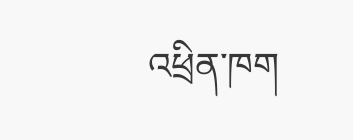འཕྲིན་ཁག